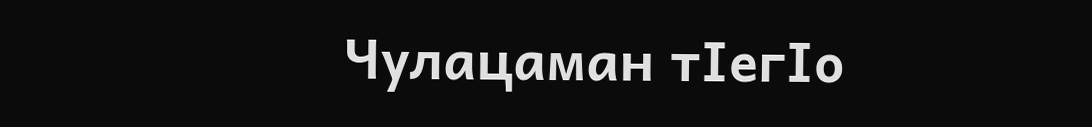Чулацаман тӀегӀо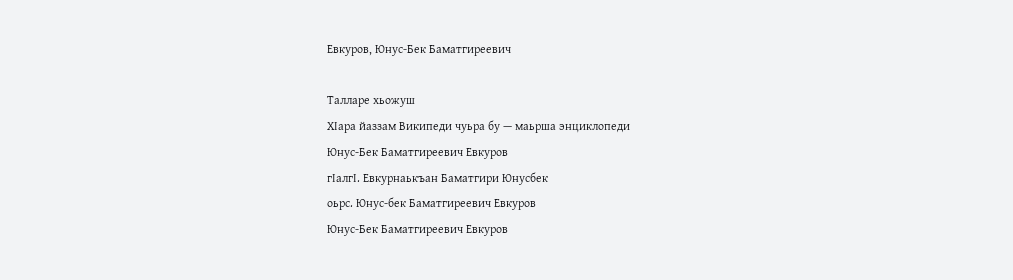Евкуров, Юнус-Бек Баматгиреевич

Талларе хьожуш
ХӀара йаззам Википеди чуьра бу — маьрша энциклопеди
Юнус-Бек Баматгиреевич Евкуров
гӀалгӀ. Евкурнаькъан Баматгири Юнусбек
оьрс. Юнус-бек Баматгиреевич Евкуров
Юнус-Бек Баматгиреевич Евкуров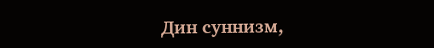Дин суннизм,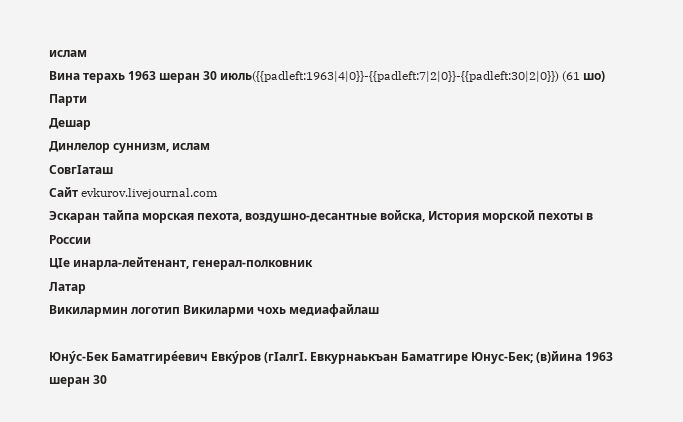ислам
Вина терахь 1963 шеран 30 июль({{padleft:1963|4|0}}-{{padleft:7|2|0}}-{{padleft:30|2|0}}) (61 шо)
Парти
Дешар
Динлелор суннизм, ислам
СовгӀаташ
Сайт evkurov.livejournal.com
Эскаран тайпа морская пехота, воздушно-десантные войска, История морской пехоты в России
ЦӀе инарла-лейтенант, генерал-полковник
Латар
Викилармин логотип Викиларми чохь медиафайлаш

Юну́с-Бек Баматгире́евич Евку́ров (гӀалгӀ. Евкурнаькъан Баматгире Юнус-Бек; (в)йина 1963 шеран 30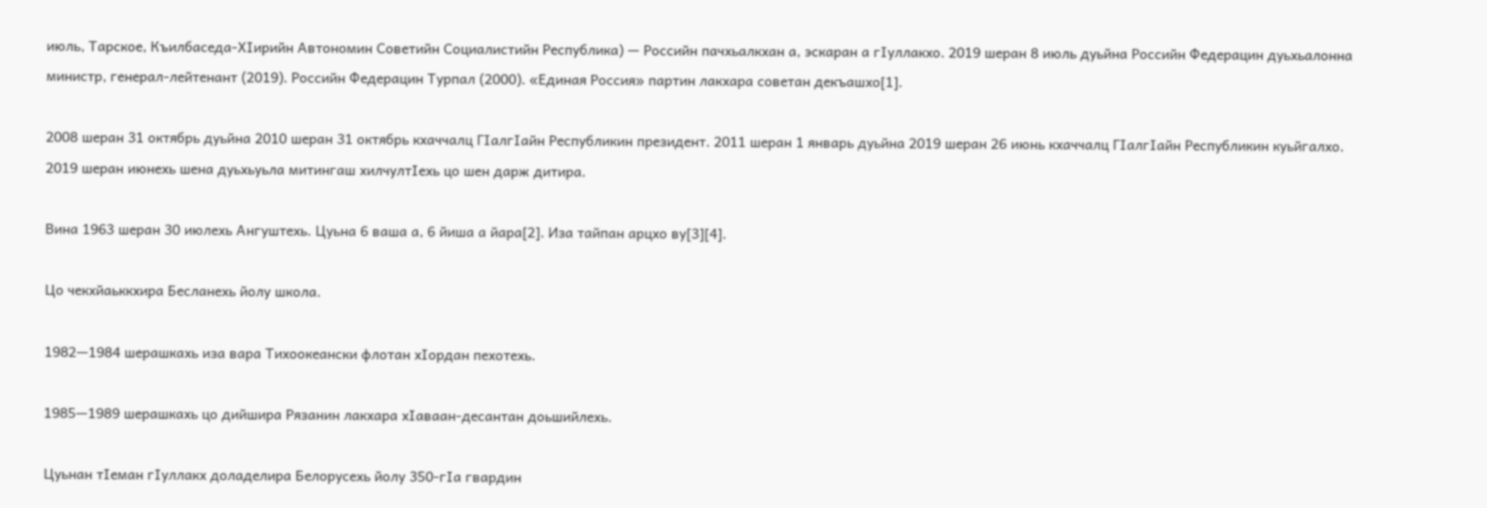июль, Тарское, Къилбаседа-ХӀирийн Автономин Советийн Социалистийн Республика) — Российн пачхьалкхан а, эскаран а гӀуллакхо. 2019 шеран 8 июль дуьйна Российн Федерацин дуьхьалонна министр, генерал-лейтенант (2019). Российн Федерацин Турпал (2000). «Единая Россия» партин лакхара советан декъашхо[1].

2008 шеран 31 октябрь дуьйна 2010 шеран 31 октябрь кхаччалц ГӀалгӀайн Республикин президент. 2011 шеран 1 январь дуьйна 2019 шеран 26 июнь кхаччалц ГӀалгӀайн Республикин куьйгалхо. 2019 шеран июнехь шена дуьхьуьла митингаш хилчултӀехь цо шен дарж дитира.

Вина 1963 шеран 30 июлехь Ангуштехь. Цуьна 6 ваша а, 6 йиша а йара[2]. Иза тайпан арцхо ву[3][4].

Цо чекхйаьккхира Бесланехь йолу школа.

1982—1984 шерашкахь иза вара Тихоокеански флотан хӀордан пехотехь.

1985—1989 шерашкахь цо дийшира Рязанин лакхара хӀаваан-десантан доьшийлехь.

Цуьнан тӀеман гӀуллакх доладелира Белорусехь йолу 350-гӀа гвардин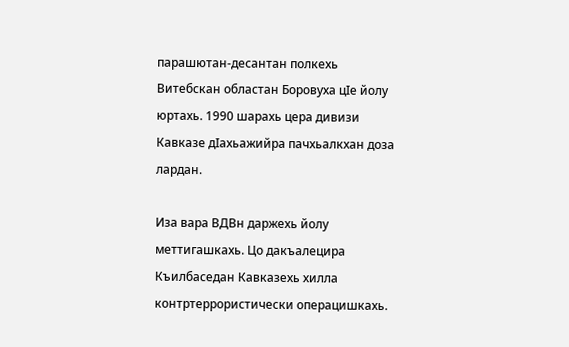парашютан-десантан полкехь Витебскан областан Боровуха цӀе йолу юртахь. 1990 шарахь цера дивизи Кавказе дӀахьажийра пачхьалкхан доза лардан.

Иза вара ВДВн даржехь йолу меттигашкахь. Цо дакъалецира Къилбаседан Кавказехь хилла контртеррористически операцишкахь.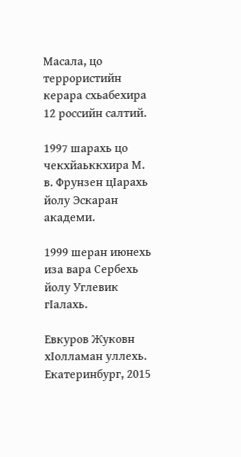Масала, цо террористийн керара схьабехира 12 российн салтий.

1997 шарахь цо чекхйаьккхира М. в. Фрунзен цӀарахь йолу Эскаран академи.

1999 шеран июнехь иза вара Сербехь йолу Углевик гӀалахь.

Евкуров Жуковн хӀолламан уллехь. Екатеринбург, 2015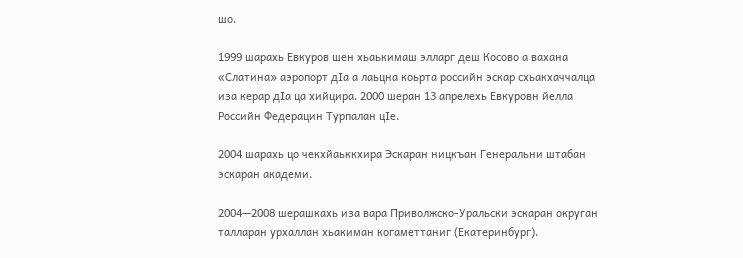шо.

1999 шарахь Евкуров шен хьаькимаш элларг деш Косово а вахана «Слатина» аэропорт дӀа а лаьцна коьрта российн эскар схьакхаччалца иза керар дӀа ца хийцира. 2000 шеран 13 апрелехь Евкуровн йелла Российн Федерацин Турпалан цӀе.

2004 шарахь цо чекхйаьккхира Эскаран ницкъан Генеральни штабан эскаран академи.

2004—2008 шерашкахь иза вара Приволжско-Уральски эскаран округан талларан урхаллан хьакиман когаметтаниг (Екатеринбург).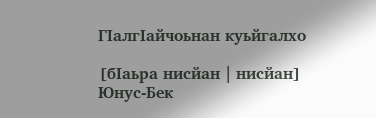ГӀалгӀайчоьнан куьйгалхо

[бӀаьра нисйан | нисйан]
Юнус-Бек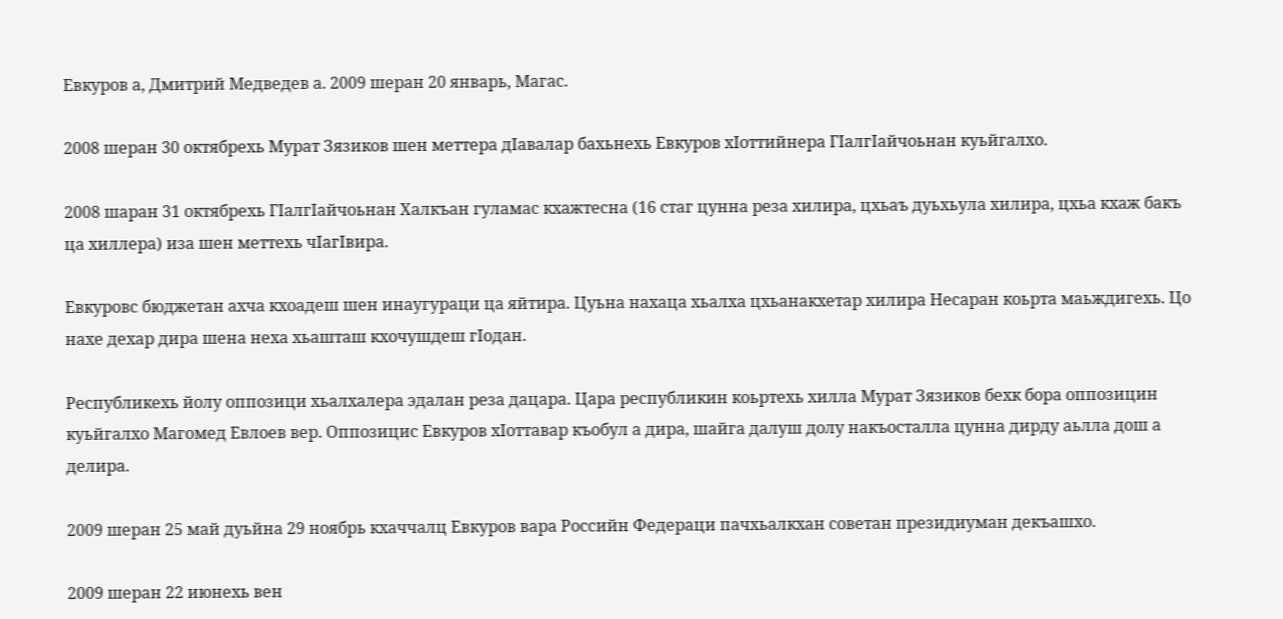Евкуров а, Дмитрий Медведев а. 2009 шеран 20 январь, Магас.

2008 шеран 30 октябрехь Мурат Зязиков шен меттера дӀавалар бахьнехь Евкуров хӀоттийнера ГӀалгӀайчоьнан куьйгалхо.

2008 шаран 31 октябрехь ГӀалгӀайчоьнан Халкъан гуламас кхажтесна (16 стаг цунна реза хилира, цхьаъ дуьхьула хилира, цхьа кхаж бакъ ца хиллера) иза шен меттехь чӀагӀвира.

Евкуровс бюджетан ахча кхоадеш шен инаугураци ца яйтира. Цуьна нахаца хьалха цхьанакхетар хилира Несаран коьрта маьждигехь. Цо нахе дехар дира шена неха хьашташ кхочушдеш гӀодан.

Республикехь йолу оппозици хьалхалера эдалан реза дацара. Цара республикин коьртехь хилла Мурат Зязиков бехк бора оппозицин куьйгалхо Магомед Евлоев вер. Оппозицис Евкуров хӀоттавар къобул а дира, шайга далуш долу накъосталла цунна дирду аьлла дош а делира.

2009 шеран 25 май дуьйна 29 ноябрь кхаччалц Евкуров вара Российн Федераци пачхьалкхан советан президиуман декъашхо.

2009 шеран 22 июнехь вен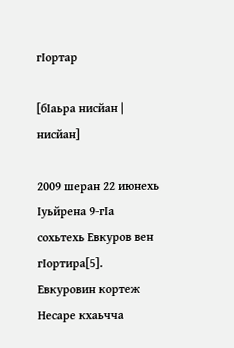гӀортар

[бӀаьра нисйан | нисйан]

2009 шеран 22 июнехь Ӏуьйрена 9-гӀа сохьтехь Евкуров вен гӀортира[5]. Евкуровин кортеж Несаре кхаьчча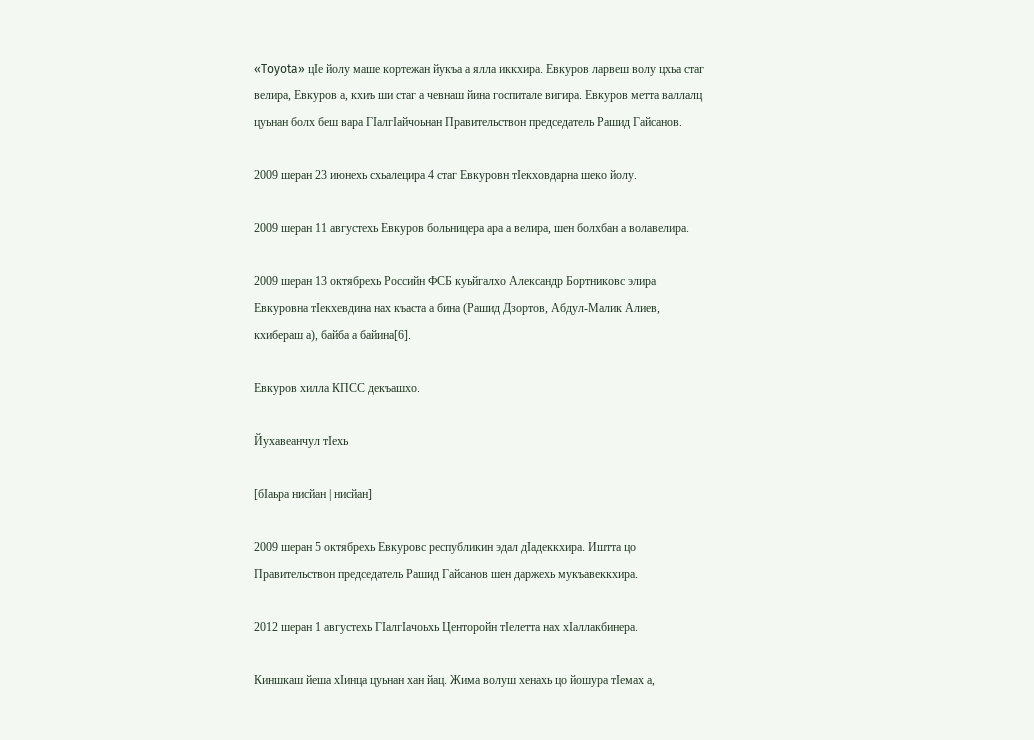«Toyota» цӀе йолу маше кортежан йукъа а ялла иккхира. Евкуров ларвеш волу цхьа стаг велира, Евкуров а, кхиъ ши стаг а чевнаш йина госпитале вигира. Евкуров метта валлалц цуьнан болх беш вара ГӀалгӀайчоьнан Правительствон председатель Рашид Гайсанов.

2009 шеран 23 июнехь схьалецира 4 стаг Евкуровн тӀекховдарна шеко йолу.

2009 шеран 11 августехь Евкуров больницера ара а велира, шен болхбан а волавелира.

2009 шеран 13 октябрехь Российн ФСБ куьйгалхо Александр Бортниковс элира Евкуровна тӀекхевдина нах къаста а бина (Рашид Дзортов, Абдул-Малик Алиев, кхибераш а), байба а байина[6].

Евкуров хилла КПСС декъашхо.

Йухавеанчул тӀехь

[бӀаьра нисйан | нисйан]

2009 шеран 5 октябрехь Евкуровс республикин эдал дӀадеккхира. Иштта цо Правительствон председатель Рашид Гайсанов шен даржехь мукъавеккхира.

2012 шеран 1 августехь ГӀалгӀачоьхь Центоройн тӀелетта нах хӀаллакбинера.

Киншкаш йеша хӀинца цуьнан хан йац. Жима волуш хенахь цо йошура тӀемах а,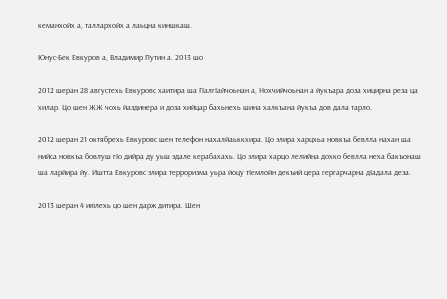кеманхойх а, таллархойх а лаьцна киншкаш.

Юнус-Бек Евкуров а, Владимир Путин а. 2013 шо

2012 шеран 28 августехь Евкуровс хаитира ша ГӀалгӀайчоьнан а, Нохчийчоьнан а йукъара доза хицирна реза ца хилар. Цо шен ЖЖ чохь йаздинера и доза хийцар бахьнехь шина халкъана йукъа дов дала тарло.

2012 шеран 21 октябрехь Евкуровс шен телефон нахалйаьккхира. Цо элира харцхьа новкъа бевлла нахан ша нийса новкъа бовлуш гӀо дийра ду уьш эдале керабахахь. Цо элира харцо лелийна дохко бевлла неха бакъонаш ша ларйира йу. Иштта Евкуровс элира терроризма уьра йоцу тӀемлойн декъий цера гергарчарна дӀадала деза.

2013 шеран 4 июлехь цо шен дарж дитира. Шен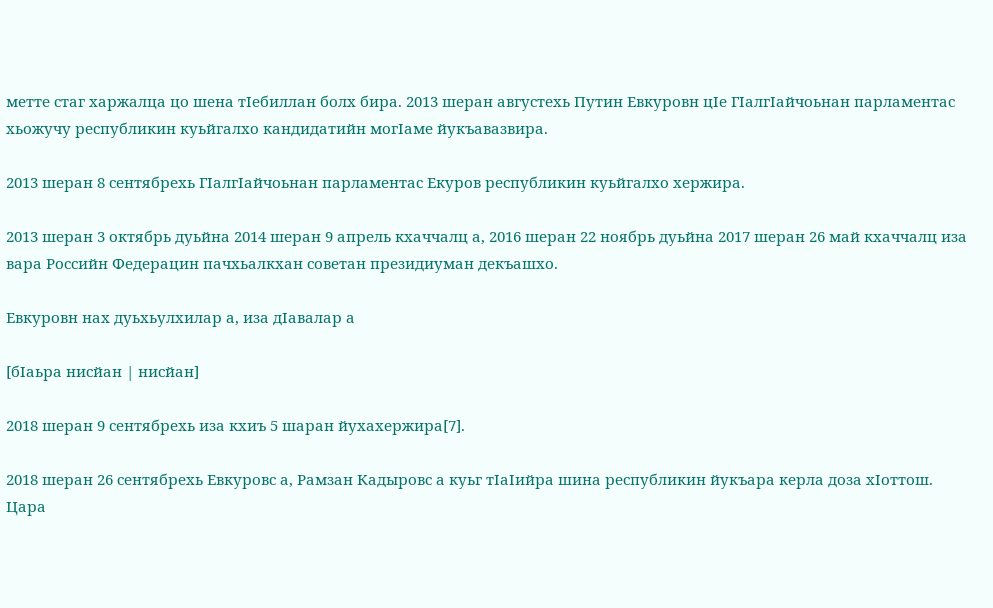метте стаг харжалца цо шена тӀебиллан болх бира. 2013 шеран августехь Путин Евкуровн цӀе ГӀалгӀайчоьнан парламентас хьожучу республикин куьйгалхо кандидатийн могӀаме йукъавазвира.

2013 шеран 8 сентябрехь ГӀалгӀайчоьнан парламентас Екуров республикин куьйгалхо хержира.

2013 шеран 3 октябрь дуьйна 2014 шеран 9 апрель кхаччалц а, 2016 шеран 22 ноябрь дуьйна 2017 шеран 26 май кхаччалц иза вара Российн Федерацин пачхьалкхан советан президиуман декъашхо.

Евкуровн нах дуьхьулхилар а, иза дӀавалар а

[бӀаьра нисйан | нисйан]

2018 шеран 9 сентябрехь иза кхиъ 5 шаран йухахержира[7].

2018 шеран 26 сентябрехь Евкуровс а, Рамзан Кадыровс а куьг тӀаӀийра шина республикин йукъара керла доза хӀоттош. Цара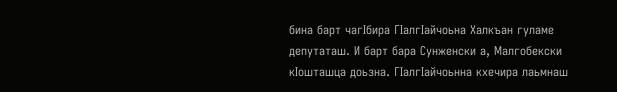бина барт чагӀбира ГӀалгӀайчоьна Халкъан гуламе депутаташ. И барт бара Сунженски а, Малгобекски кӀошташца доьзна. ГӀалгӀайчоьнна кхечира лаьмнаш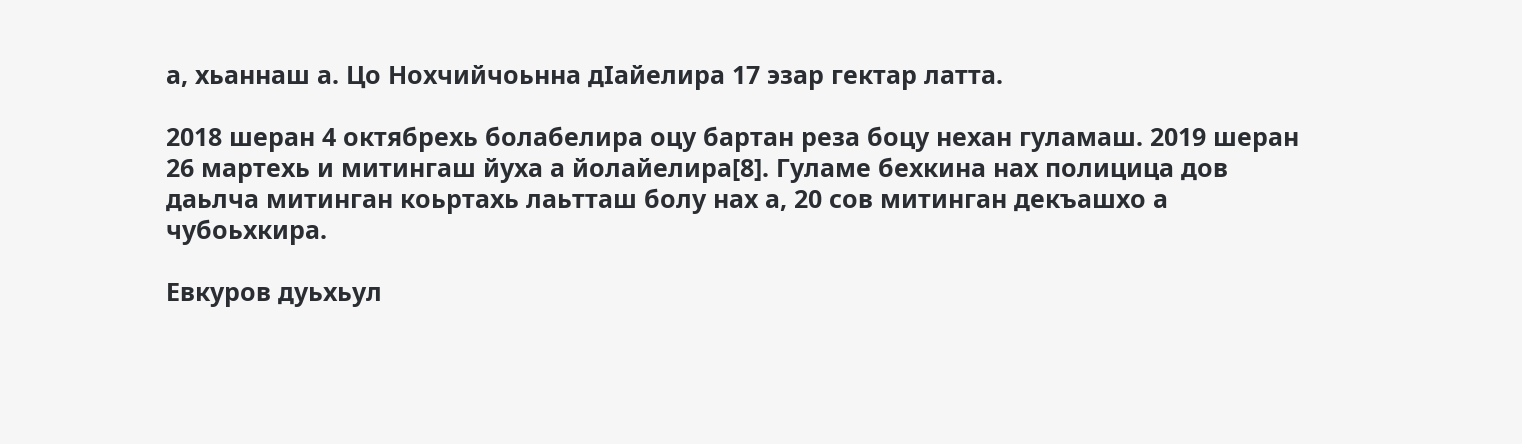а, хьаннаш а. Цо Нохчийчоьнна дӀайелира 17 эзар гектар латта.

2018 шеран 4 октябрехь болабелира оцу бартан реза боцу нехан гуламаш. 2019 шеран 26 мартехь и митингаш йуха а йолайелира[8]. Гуламе бехкина нах полицица дов даьлча митинган коьртахь лаьтташ болу нах а, 20 сов митинган декъашхо а чубоьхкира.

Евкуров дуьхьул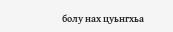болу нах цуьнгхьа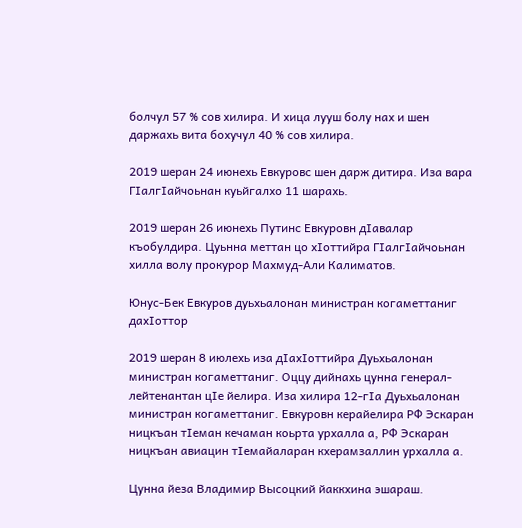болчул 57 % сов хилира. И хица лууш болу нах и шен даржахь вита бохучул 40 % сов хилира.

2019 шеран 24 июнехь Евкуровс шен дарж дитира. Иза вара ГӀалгӀайчоьнан куьйгалхо 11 шарахь.

2019 шеран 26 июнехь Путинс Евкуровн дӀавалар къобулдира. Цуьнна меттан цо хӀоттийра ГӀалгӀайчоьнан хилла волу прокурор Махмуд-Али Калиматов.

Юнус-Бек Евкуров дуьхьалонан министран когаметтаниг дахӀоттор

2019 шеран 8 июлехь иза дӀахӀоттийра Дуьхьалонан министран когаметтаниг. Оццу дийнахь цунна генерал-лейтенантан цӀе йелира. Иза хилира 12-гӀа Дуьхьалонан министран когаметтаниг. Евкуровн керайелира РФ Эскаран ницкъан тӀеман кечаман коьрта урхалла а, РФ Эскаран ницкъан авиацин тӀемайаларан кхерамзаллин урхалла а.

Цунна йеза Владимир Высоцкий йаккхина эшараш.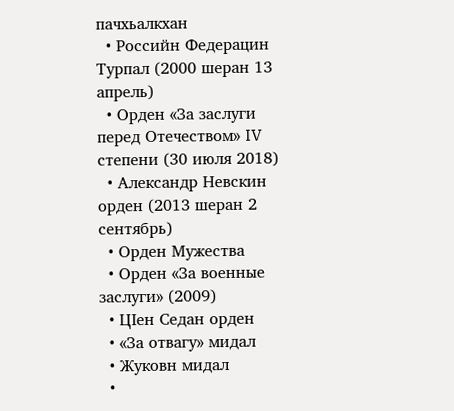пачхьалкхан
  • Российн Федерацин Турпал (2000 шеран 13 апрель)
  • Орден «За заслуги перед Отечеством» IV степени (30 июля 2018)
  • Александр Невскин орден (2013 шеран 2 сентябрь)
  • Орден Мужества
  • Орден «За военные заслуги» (2009)
  • ЦӀен Седан орден
  • «За отвагу» мидал
  • Жуковн мидал
  •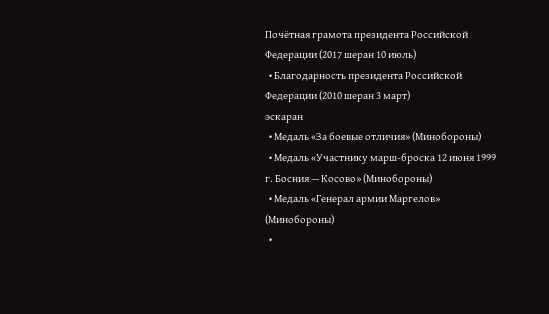Почётная грамота президента Российской Федерации (2017 шеран 10 июль)
  • Благодарность президента Российской Федерации (2010 шеран 3 март)
эскаран
  • Медаль «За боевые отличия» (Минобороны)
  • Медаль «Участнику марш-броска 12 июня 1999 г. Босния — Косово» (Минобороны)
  • Медаль «Генерал армии Маргелов» (Минобороны)
  •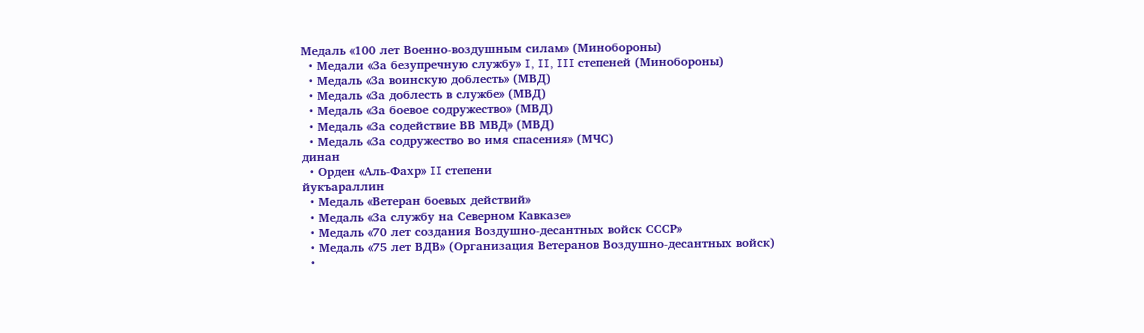Медаль «100 лет Военно-воздушным силам» (Минобороны)
  • Медали «За безупречную службу» I, II, III степеней (Минобороны)
  • Медаль «За воинскую доблесть» (МВД)
  • Медаль «За доблесть в службе» (МВД)
  • Медаль «За боевое содружество» (МВД)
  • Медаль «За содействие ВВ МВД» (МВД)
  • Медаль «За содружество во имя спасения» (МЧС)
динан
  • Орден «Аль-Фахр» II степени
йукъараллин
  • Медаль «Ветеран боевых действий»
  • Медаль «За службу на Северном Кавказе»
  • Медаль «70 лет создания Воздушно-десантных войск СССР»
  • Медаль «75 лет ВДВ» (Организация Ветеранов Воздушно-десантных войск)
  •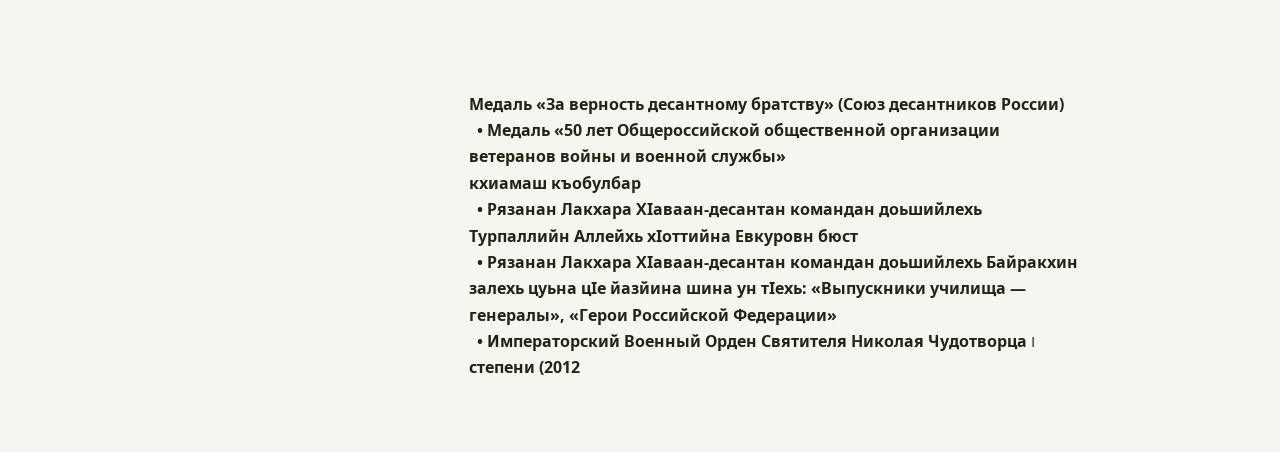Медаль «За верность десантному братству» (Союз десантников России)
  • Медаль «50 лет Общероссийской общественной организации ветеранов войны и военной службы»
кхиамаш къобулбар
  • Рязанан Лакхара ХӀаваан-десантан командан доьшийлехь Турпаллийн Аллейхь хӀоттийна Евкуровн бюст
  • Рязанан Лакхара ХӀаваан-десантан командан доьшийлехь Байракхин залехь цуьна цӀе йазйина шина ун тӀехь: «Выпускники училища — генералы», «Герои Российской Федерации»
  • Императорский Военный Орден Святителя Николая Чудотворца I степени (2012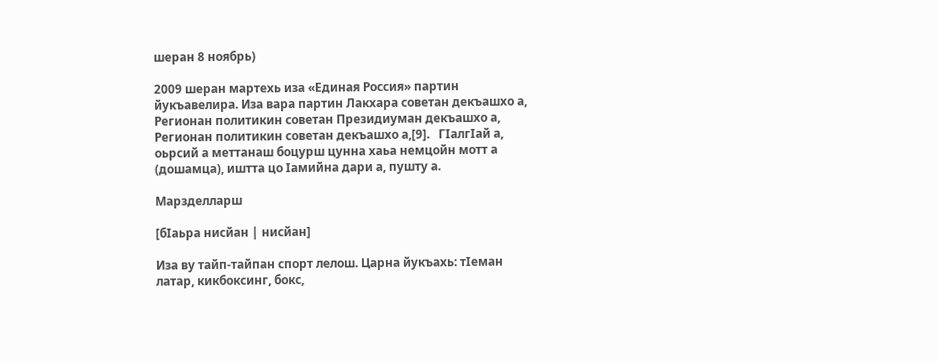шеран 8 ноябрь)

2009 шеран мартехь иза «Единая Россия» партин йукъавелира. Иза вара партин Лакхара советан декъашхо а, Регионан политикин советан Президиуман декъашхо а, Регионан политикин советан декъашхо а,[9].   ГӀалгӀай а, оьрсий а меттанаш боцурш цунна хаьа немцойн мотт а (дошамца), иштта цо Ӏамийна дари а, пушту а.

Марзделларш

[бӀаьра нисйан | нисйан]

Иза ву тайп-тайпан спорт лелош. Царна йукъахь: тӀеман латар, кикбоксинг, бокс,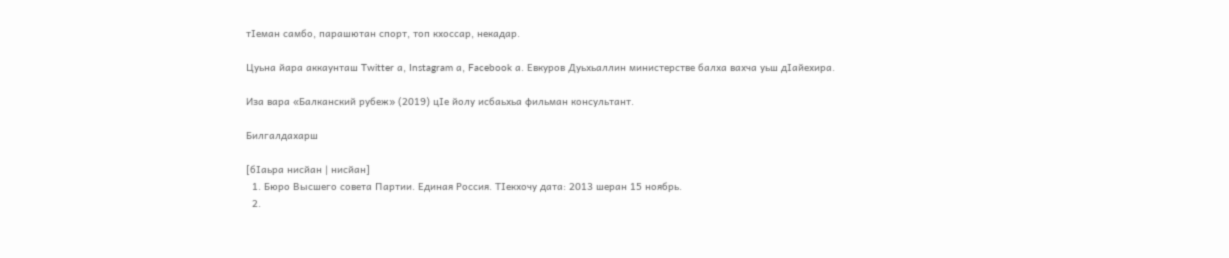тӀеман самбо, парашютан спорт, топ кхоссар, некадар.

Цуьна йара аккаунташ Twitter а, Instagram а, Facebook а. Евкуров Дуьхьаллин министерстве балха вахча уьш дӀайехира.

Иза вара «Балканский рубеж» (2019) цӀе йолу исбаьхьа фильман консультант.

Билгалдахарш

[бӀаьра нисйан | нисйан]
  1. Бюро Высшего совета Партии. Единая Россия. ТӀекхочу дата: 2013 шеран 15 ноябрь.
  2.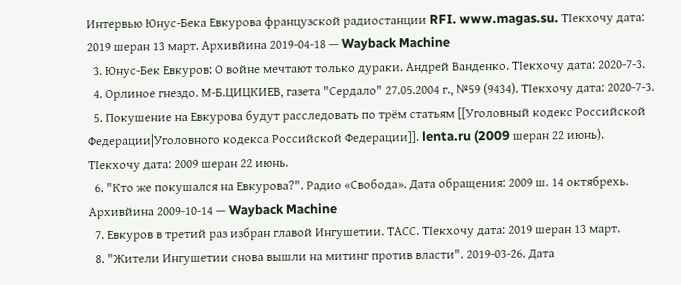Интервью Юнус-Бека Евкурова французской радиостанции RFI. www.magas.su. ТӀекхочу дата: 2019 шеран 13 март. Архивйина 2019-04-18 — Wayback Machine
  3. Юнус-Бек Евкуров: О войне мечтают только дураки. Андрей Ванденко. ТӀекхочу дата: 2020-7-3.
  4. Орлиное гнездо. М-Б.ЦИЦКИЕВ, газета "Сердало" 27.05.2004 г., №59 (9434). ТӀекхочу дата: 2020-7-3.
  5. Покушение на Евкурова будут расследовать по трём статьям [[Уголовный кодекс Российской Федерации|Уголовного кодекса Российской Федерации]]. lenta.ru (2009 шеран 22 июнь). ТӀекхочу дата: 2009 шеран 22 июнь.
  6. "Кто же покушался на Евкурова?". Радио «Свобода». Дата обращения: 2009 ш. 14 октябрехь. Архивйина 2009-10-14 — Wayback Machine
  7. Евкуров в третий раз избран главой Ингушетии. ТАСС. ТӀекхочу дата: 2019 шеран 13 март.
  8. "Жители Ингушетии снова вышли на митинг против власти". 2019-03-26. Дата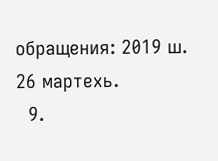обращения: 2019 ш. 26 мартехь.
  9.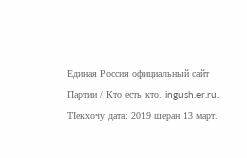Единая Россия официальный сайт Партии / Кто есть кто. ingush.er.ru. ТӀекхочу дата: 2019 шеран 13 март.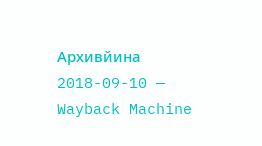Архивйина 2018-09-10 — Wayback Machine